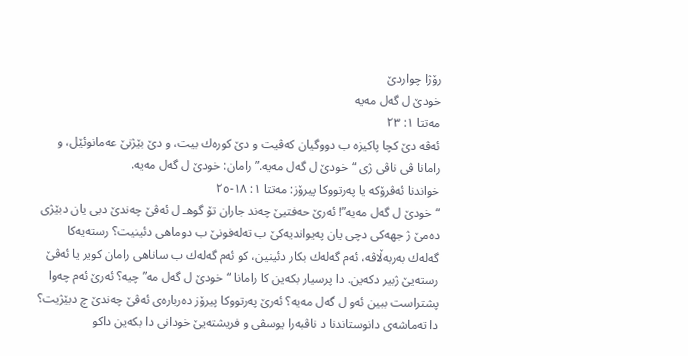رۆژا چواردێ
خودێ ل گەل مەیە
مەتتا ١: ٢٣
ئەڤە دێ کچا پاکیزە ب دووگیان کەڤیت و دێ کورەك بیت، و دێ بێژنێ عەمانوئێل، و رامانا ڤی ناڤی ژی “خودێ ل گەل مەیە.” رامان: خودێ ل گەل مەیە.
خواندنا ئەڤرۆکە یا پەرتووکا پیرۆز: مەتتا ١: ١٨-٢٥
“خودێ ل گەل مەیە”! ئەرێ حەفتیێ چەند جاران تۆ گوهـ ل ئەڤێ چەندێ دبی یان دبێژی دەمێ ژ جهەکی دچی یان پەیواندیەکێ ب تەلەفونێ ب دوماهی دئینیت؟ رستەیەکا گەلەك بەربەڵاڤە، ئەم گەلەك بکار دئینین، کو ئەم گەلەك ب ساناهی رامان کویر یا ئەڤێ رستەیێ ژبیر دکەین. دا پرسیار بکەین کا رامانا “خودێ ل گەل مە” چیە؟ ئەرێ ئەم چەوا پشتراست ببین ئەو ل گەل مەیە؟ ئەرێ پەرتووکا پیرۆز دەربارەی ئەڤێ چەندێ چ دبێژیت؟ دا تەماشەی دانوستاندنا د ناڤبەرا یوسڤی و فریشتەیێ خودانی دا بکەین داکو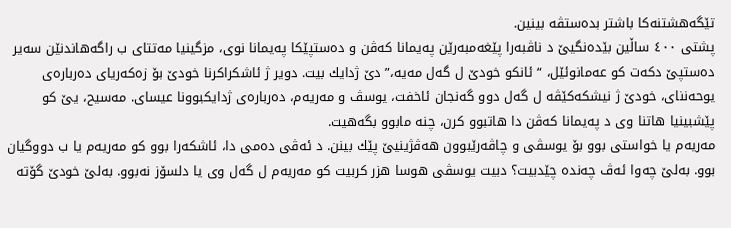تێگەهشتنەکا باشتر بدەستڤە بینین.
پشتی ٤٠٠ ساڵین بێدەنگیێ د ناڤبەرا پێغەمبەرێن پەیمانا کەڤن و دەستپێکا پەیمانا نوی، مزگینیا مەتتای ب راگەهاندنێن سەیر دەستپێ دکەت کو عەمانوئێل، “ئانکو خودێ ل گەل مەیە،” دێ ژدایك بیت. دویر ژ ئاشکراکرنا خودێ بۆ زەکەریای دەربارەی یوحەننای، خودێ ژ نیشکەکێڤە ل گەل دوو گەنجان ئاخفت، یوسڤ و مەریەم، دەربارەی ژدایکبوونا عیسای. مەسیح، یێ کو پێشبینیا هاتنا وی د پەیمانا کەڤن دا هاتبوو کرن، چنە مابوو بگەهیت.
مەریەم یا خواستی بوو بۆ یوسڤی و چاڤەرێبوون هەڤژینیێ پێك بینن. د ئەڤی دەمی دا، ئاشکەرا بوو کو مەریەم یا ب دووگیان بوو. بەلێ چەوا ئەڤ چەندە چێدبیت؟ دبیت یوسڤی هوسا هزر کربیت کو مەریەم ل گەل وی یا دلسۆز نەبوو. بەلێ خودێ گۆتە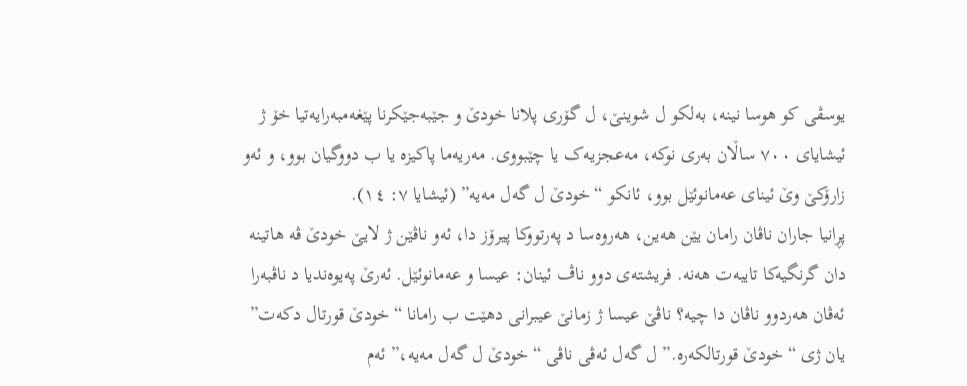یوسڤی کو هوسا نینە، بەلکو ل شوینێ، ل گۆری پلانا خودێ و جێبەجێکرنا پێغەمبەرایەتیا خۆ ژ ئیشایای ٧٠٠ ساڵان بەری نوکە، مەعجزیەک یا چێبووی. مەریەما پاکیزە یا ب دووگیان بوو، و ئەو زارۆکێ وێ ئینای عەمانوئێل بوو، ئانکو “خودێ ل گەل مەیە” (ئیشایا ٧: ١٤).
پڕانیا جاران ناڤان رامان یێن هەین، هەروەسا د پەرتووکا پیرۆز دا، ئەو ناڤێن ژ لایێ خودێ ڤە هاتینە دان گرنگیەکا تایبەت هەنە. فریشتەی دوو ناڤ ئینان: عیسا و عەمانوئێل. ئەرێ پەیوەندیا د ناڤبەرا ئەڤان هەردوو ناڤان دا چیە؟ ناڤێ عیسا ژ زمانێ عیبرانی دهێت ب رامانا “خودێ قورتال دکەت” یان ژی “خودێ قورتالکەرە.” ل گەل ئەڤی ناڤی “خودێ ل گەل مەیە،” ئەم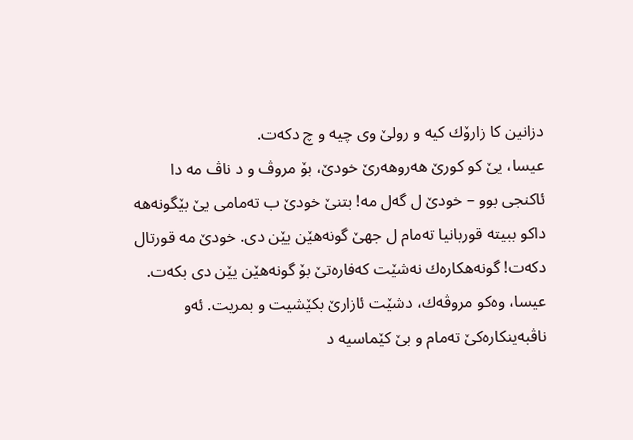دزانین کا زارۆك کیە و رولێ وی چیە و چ دکەت.
عیسا، یێ کو کورێ هەروهەرێ خودێ، بۆ مروڤ و د ناڤ مە دا ئاکنجی بوو – خودێ ل گەل مە! بتنێ خودێ ب تەمامی یێ بێگونەهە داکو ببیتە قوربانیا تەمام ل جهێ گونەهێن یێن دی. خودێ مە قورتال دکەت! گونەهکارەك نەشێت كەفارەتێ بۆ گونەهێن یێن دی بکەت. عیسا، وەکو مروڤەك، دشێت ئازارێ بکێشیت و بمریت. ئەو ناڤبەینکارەکێ تەمام و بێ کێماسیە د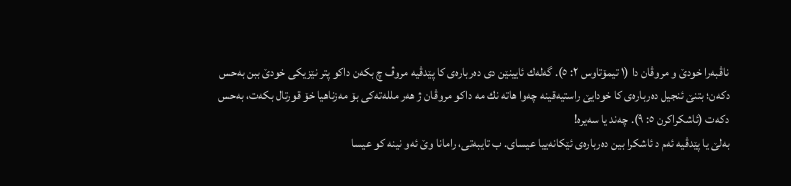ناڤبەرا خودێ و مروڤان دا (١ تیمۆتاوس ٢: ٥). گەلەك ئایینێن دی دەربارەی کا پێدڤیە مروڤ چ بکەن داکو پتر نێزیکی خودێ ببن بەحس دکەن؛ بتنێ ئنجیل دەربارەی کا خودایێ راستیەقینە چەوا هاتە نك مە داکو مروڤان ژ هەر مللەتەکی بۆ مەزناهیا خۆ قورتال بکەت، بەحس دکەت (ئاشکراکرن ٥: ٩). چەند یا سەیرە!
بەلێ یا پێدڤیە ئەم د ئاشکرا بین دەربارەی ئێکانەییا عیسای. ب تایبەتی، رامانا وێ ئەو نینە کو عیسا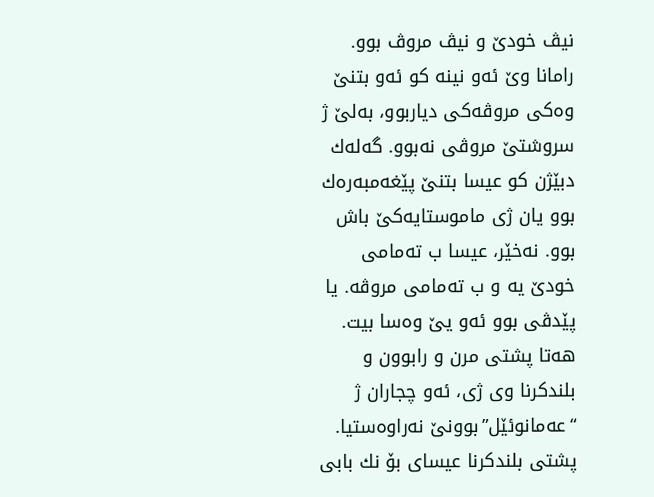نیڤ خودێ و نیڤ مروڤ بوو. رامانا وێ ئەو نینە کو ئەو بتنێ وەکی مروڤەکی دیاربوو، بەلێ ژ سروشتێ مروڤی نەبوو. گەلەك دبێژن کو عیسا بتنێ پێغەمبەرەك بوو یان ژی ماموستایەکێ باش بوو. نەخێر، عیسا ب تەمامی خودێ یە و ب تەمامی مروڤە. یا پێدڤی بوو ئەو یێ وەسا بیت.
هەتا پشتی مرن و رابوون و بلندکرنا وی ژی، ئەو چجاران ژ “عەمانوئێل”بوونێ نەراوەستیا. پشتی بلندکرنا عیسای بۆ نك بابی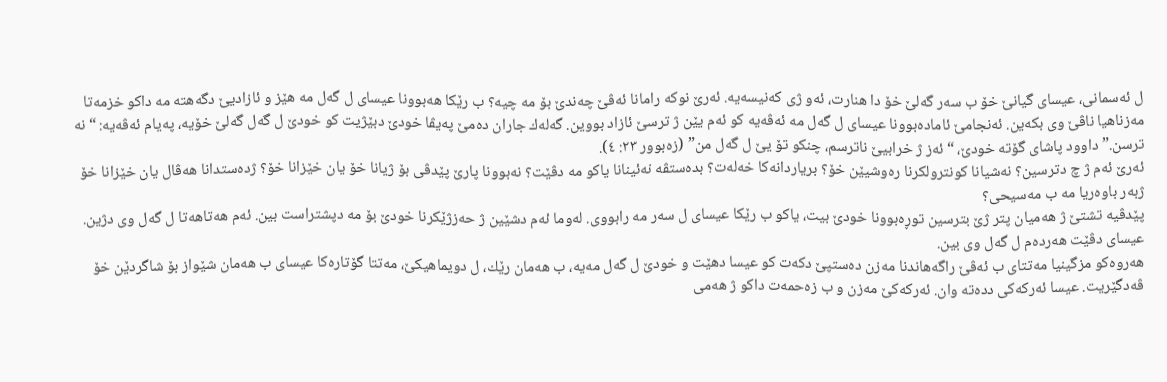ل ئەسمانی، عیسای گیانێ خۆ ب سەر گەلێ خۆ دا هنارت، ئەو ژی کەنیسەیە. ئەرێ نوکە رامانا ئەڤێ چەندێ بۆ مە چیە؟ ب رێکا هەبوونا عیسای ل گەل مە هێز و ئازادیێ دگەهتە مە داکو خزمەتا مەزناهیا ناڤێ وی بکەین. ئەنجامێ ئامادەبوونا عیسای ل گەل مە ئەڤەیە کو ئەم یێن ژ ترسێ ئازاد بووین. گەلەك جاران دەمێ پەیڤا خودێ دبێژیت کو خودێ ل گەل گەلێ خۆیە، پەیام ئەڤەیە: “نە ترسن.” داوود پاشای گۆتە خودێ، “ئەز ژ خرابیێ ناترسم، چنکو تۆ یێ ل گەل من” (زەبوور ٢٣: ٤).
ئەرێ ئەم ژ چ دترسین؟ نەشیانا کونترولکرنا رەوشیێن خۆ؟ بریاردانەکا خەلەت؟ بدەستڤە نەئینانا یاکو مە دڤێت؟ نەبوونا پارێ پێدڤی بۆ ژیانا خۆ یان خێزانا خۆ؟ ژدەستدانا هەڤال یان خێزانا خۆ ژبەر باوەریا مە ب مەسیحی؟
پێدڤیە تشتێ ژ هەمیان پتر ژێ بترسین توڕەبوونا خودێ بیت، یاکو ب رێکا عیسای ل سەر مە رابووی. لەوما ئەم دشێین ژ حەزژێکرنا خودێ بۆ مە دپشتراست بین. ئەم هەتاهەتا ل گەل وی دژین. عیسای دڤێت هەردەم ل گەل وی بین.
هەروەکو مزگینیا مەتتای ب ئەڤێ راگەهاندنا مەزن دەستپێ دکەت کو عیسا دهێت و خودێ ل گەل مەیە، ب هەمان رێك، ل دویماهیکێ، مەتتا گۆتارەکا عیسای ب هەمان شێواز بۆ شاگردێن خۆ ڤەدگێریت. عیسا ئەرکەکی ددەتە وان. ئەرکەکێ مەزن و ب زەحمەت داکو ژ هەمی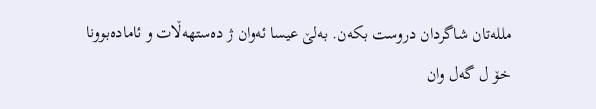مللەتان شاگردان دروست بکەن. بەلێ عیسا ئەوان ژ دەستهەڵات و ئامادەبوونا خۆ ل گەل وان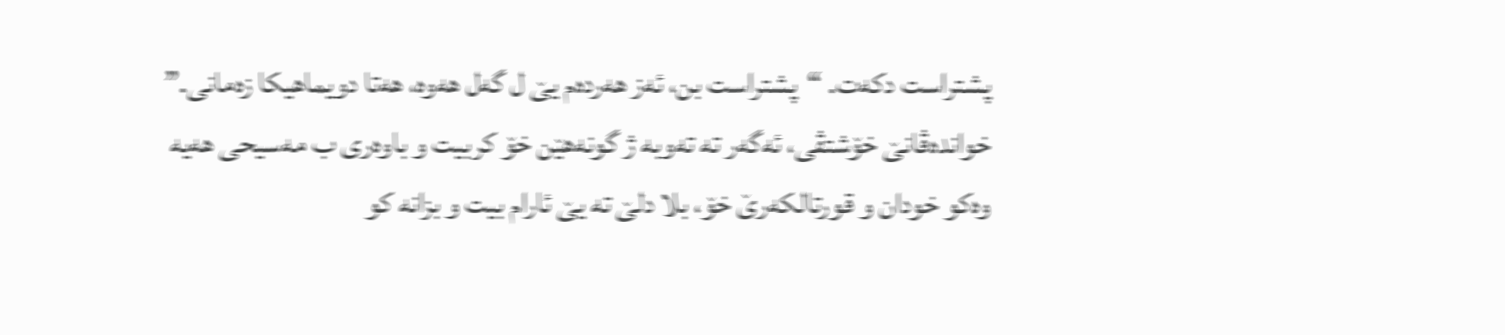پشتراست دکەت. “پشتراست بن، ئەز هەردەم یێ ل گەل هەوە، هەتا دویماهیکا زەمانی.”
خواندەڤانێ خۆشتڤی، ئەگەر تە تەوبە ژ گونەهێن خۆ کربیت و باوەری ب مەسیحی هەیە وەکو خودان و قورتالکەرێ خۆ، بلا دلێ تە یێ ئارام بیت و بزانە کو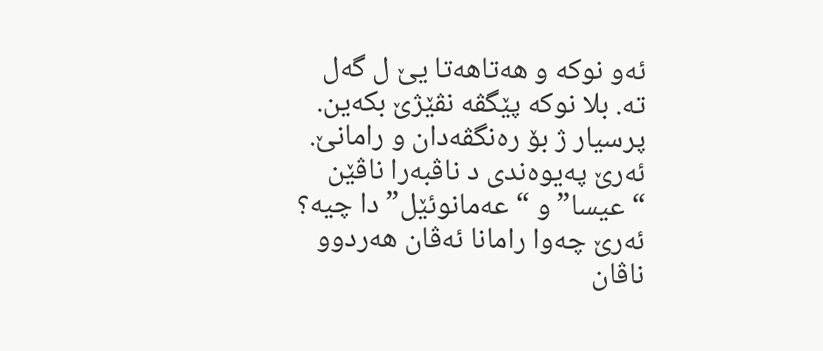ئەو نوکە و هەتاهەتا یێ ل گەل تە. بلا نوکە پێگڤە نڤێژێ بکەین.
پرسیار ژ بۆ رەنگڤەدان و رامانێ.
ئەرێ پەیوەندی د ناڤبەرا ناڤێن “عیسا” و “عەمانوئێل” دا چیە؟ ئەرێ چەوا رامانا ئەڤان هەردوو ناڤان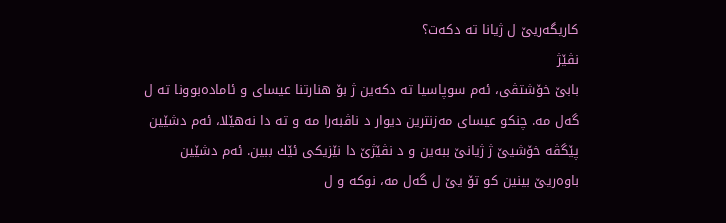کاریگەریێ ل ژیانا تە دکەت؟
نڤێژ
بابێ خۆشتڤی، ئەم سوپاسیا تە دکەین ژ بۆ هنارتنا عیسای و ئامادەبوونا تە ل گەل مە. چنکو عیسای مەزنترین دیوار د ناڤبەرا مە و تە دا نەهێلا، ئەم دشێین پێگڤە خۆشیێ ژ ژیانێ ببەین و د نڤێژێ دا نێزیکی ئێك ببین. ئەم دشێین باوەریێ بینین کو تۆ یێ ل گەل مە، نوکە و ل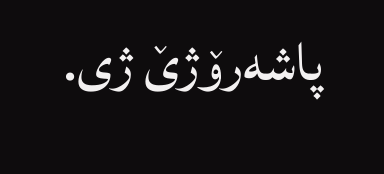پاشەرۆژێ ژی.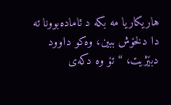هاریکاریا مە بکە د ئامادەبوونا تە دا دلخۆش ببین، وەکو داوود دبێژیت، “تۆ وە دكەی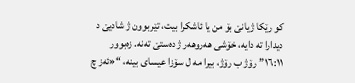كو رێكا ژیانێ بۆ من یا ئاشكرا بیت، تێربوون ژ شادیێ د دیدارا تە دایە، خۆشی ھەروھەر ژ دەستێ تەنە. زەبوور ١٦:١١” رۆژ ب رۆژ، بیرا مە ل سۆزا عیسای بینە، “«ئەز چ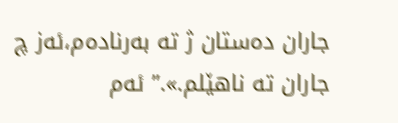جاران دەستان ژ تە بەرنادەم،ئەز چ جاران تە ناھێلم.».” ئەم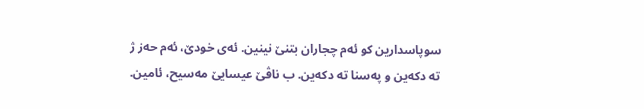سوپاسدارین کو ئەم چجاران بتنێ نینین. ئەی خودێ، ئەم حەز ژ تە دکەین و پەسنا تە دکەین. ب ناڤێ عیسایێ مەسیح، ئامین.